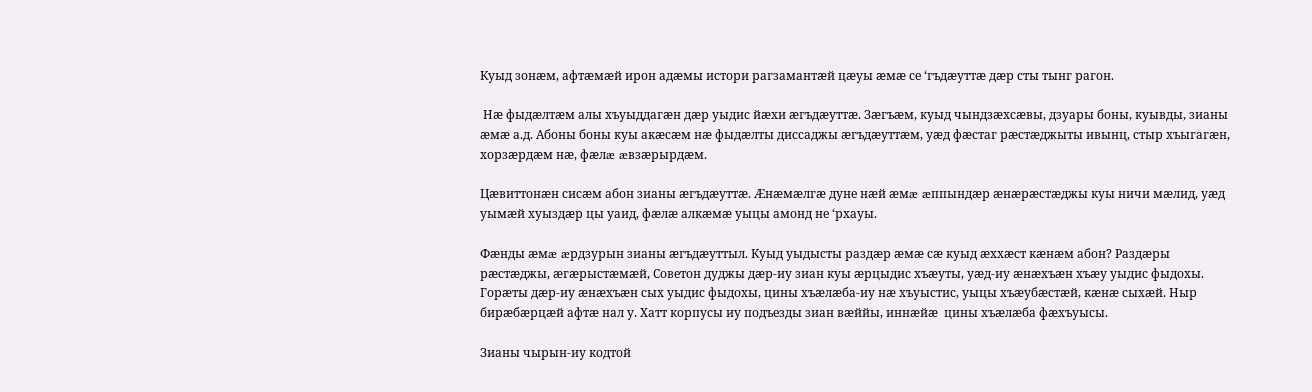Куыд зонæм, афтæмæй ирон адæмы истори рагзамантæй цæуы æмæ се ‘гъдæуттæ дæр сты тынг рагон.

 Нæ фыдæлтæм алы хъуыддагæн дæр уыдис йæхи æгъдæуттæ. Зæгъæм, куыд чындзæхсæвы, дзуары боны, куывды, зианы æмæ а.д. Абоны боны куы акæсæм нæ фыдæлты диссаджы æгъдæуттæм, уæд фæстаг рæстæджыты ивынц, стыр хъыгагæн, хорзæрдæм нæ, фæлæ æвзæрырдæм.

Цæвиттонæн сисæм абон зианы æгъдæуттæ. Æнæмæлгæ дуне нæй æмæ æппындæр æнæрæстæджы куы ничи мæлид, уæд уымæй хуыздæр цы уаид, фæлæ алкæмæ уыцы амонд не ‘рхауы.

Фæнды æмæ æрдзурын зианы æгъдæуттыл. Куыд уыдысты раздæр æмæ сæ куыд æххæст кæнæм абон? Раздæры рæстæджы, æгæрыстæмæй, Советон дуджы дæр-иу зиан куы æрцыдис хъæуты, уæд-иу æнæхъæн хъæу уыдис фыдохы. Горæты дæр-иу æнæхъæн сых уыдис фыдохы, цины хъæлæба-иу нæ хъуыстис, уыцы хъæубæстæй, кæнæ сыхæй. Ныр бирæбæрцæй афтæ нал у. Хатт корпусы иу подъезды зиан вæййы, иннæйæ  цины хъæлæба фæхъуысы.

Зианы чырын-иу кодтой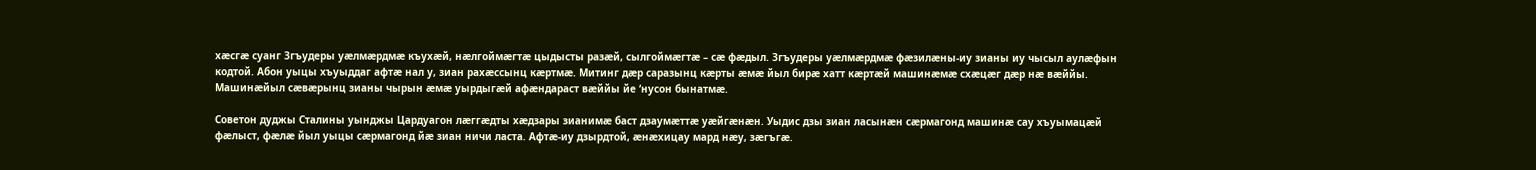хæсгæ суанг Згъудеры уæлмæрдмæ къухæй, нæлгоймæгтæ цыдысты разæй, сылгоймæгтæ – сæ фæдыл. Згъудеры уæлмæрдмæ фæзилæны-иу зианы иу чысыл аулæфын кодтой. Абон уыцы хъуыддаг афтæ нал у, зиан рахæссынц кæртмæ. Митинг дæр саразынц кæрты æмæ йыл бирæ хатт кæртæй машинæмæ схæцæг дæр нæ вæййы. Машинæйыл сæвæрынц зианы чырын æмæ уырдыгæй афæндараст вæййы йе ‘нусон бынатмæ.

Советон дуджы Сталины уынджы Цардуагон лæггæдты хæдзары зианимæ баст дзаумæттæ уæйгæнæн. Уыдис дзы зиан ласынæн сæрмагонд машинæ сау хъуымацæй фæлыст, фæлæ йыл уыцы сæрмагонд йæ зиан ничи ласта. Афтæ-иу дзырдтой, æнæхицау мард нæу, зæгъгæ.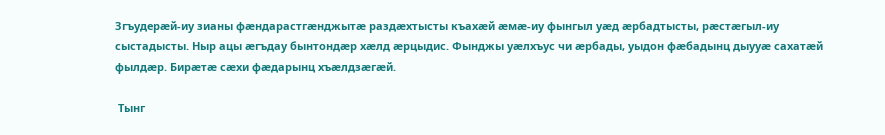Згъудерæй-иу зианы фæндарастгæнджытæ раздæхтысты къахæй æмæ-иу фынгыл уæд æрбадтысты, рæстæгыл-иу сыстадысты. Ныр ацы æгъдау бынтондæр хæлд æрцыдис. Фынджы уæлхъус чи æрбады, уыдон фæбадынц дыууæ сахатæй фылдæр. Бирæтæ сæхи фæдарынц хъæлдзæгæй.

 Тынг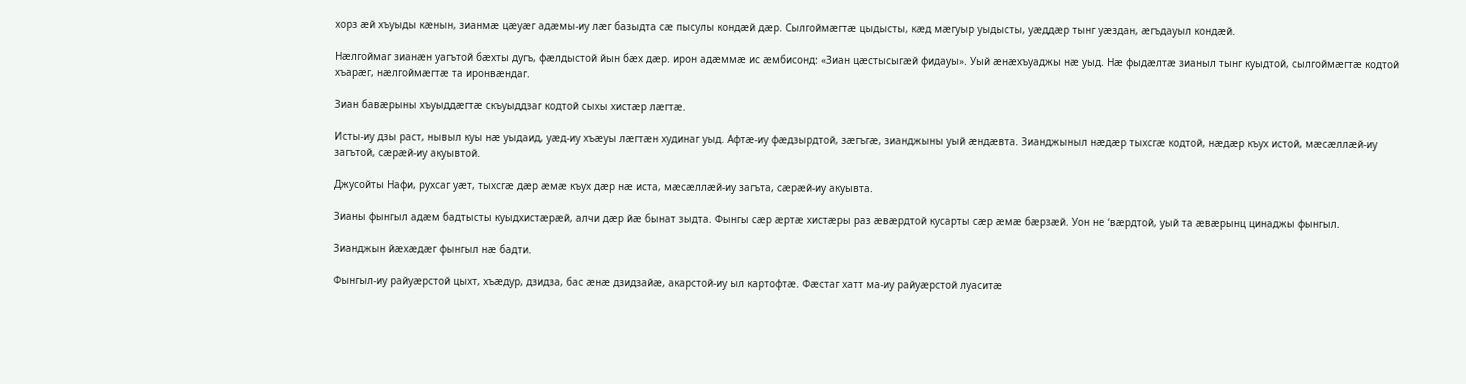хорз æй хъуыды кæнын, зианмæ цæуæг адæмы-иу лæг базыдта сæ пысулы кондæй дæр. Сылгоймæгтæ цыдысты, кæд мæгуыр уыдысты, уæддæр тынг уæздан, æгъдауыл кондæй.

Нæлгоймаг зианæн уагътой бæхты дугъ, фæлдыстой йын бæх дæр. ирон адæммæ ис æмбисонд: «Зиан цæстысыгæй фидауы». Уый æнæхъуаджы нæ уыд. Нæ фыдæлтæ зианыл тынг куыдтой, сылгоймæгтæ кодтой хъарæг, нæлгоймæгтæ та иронвæндаг.

Зиан бавæрыны хъуыддæгтæ скъуыддзаг кодтой сыхы хистæр лæгтæ.

Исты-иу дзы раст, нывыл куы нæ уыдаид, уæд-иу хъæуы лæгтæн худинаг уыд. Афтæ-иу фæдзырдтой, зæгъгæ, зианджыны уый æндæвта. Зианджыныл нæдæр тыхсгæ кодтой, нæдæр къух истой, мæсæллæй-иу загътой, сæрæй-иу акуывтой.

Джусойты Нафи, рухсаг уæт, тыхсгæ дæр æмæ къух дæр нæ иста, мæсæллæй-иу загъта, сæрæй-иу акуывта.

Зианы фынгыл адæм бадтысты куыдхистæрæй, алчи дæр йæ бынат зыдта. Фынгы сæр æртæ хистæры раз æвæрдтой кусарты сæр æмæ бæрзæй. Уон не ‘вæрдтой, уый та æвæрынц цинаджы фынгыл.

Зианджын йæхæдæг фынгыл нæ бадти.

Фынгыл-иу райуæрстой цыхт, хъæдур, дзидза, бас æнæ дзидзайæ, акарстой-иу ыл картофтæ. Фæстаг хатт ма-иу райуæрстой луаситæ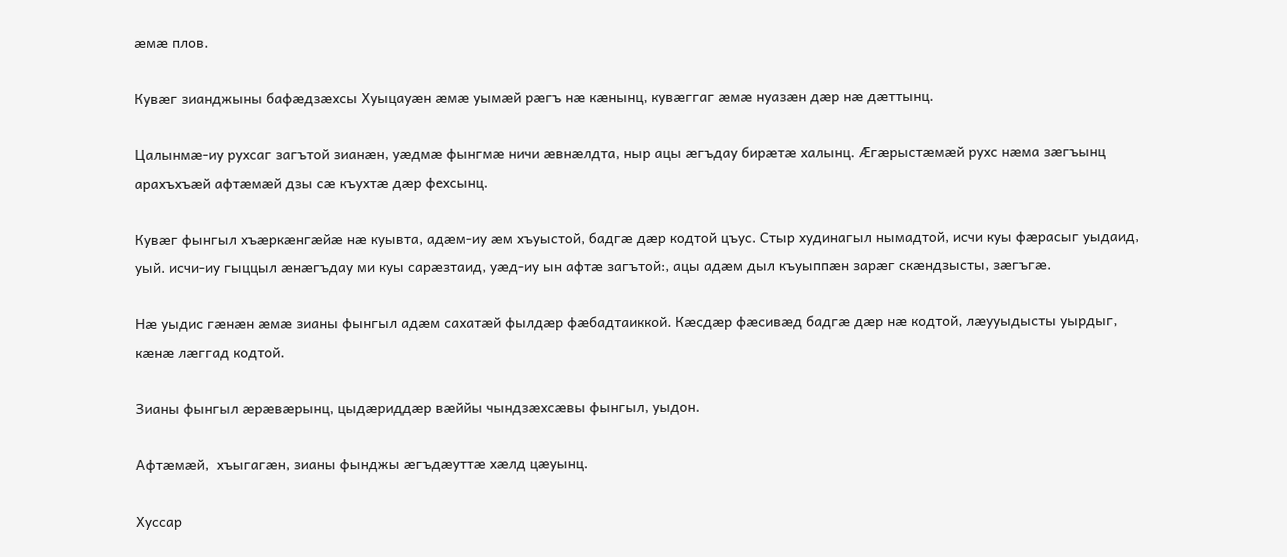æмæ плов.

Кувæг зианджыны бафæдзæхсы Хуыцауæн æмæ уымæй рæгъ нæ кæнынц, кувæггаг æмæ нуазæн дæр нæ дæттынц.

Цалынмæ-иу рухсаг загътой зианæн, уæдмæ фынгмæ ничи æвнæлдта, ныр ацы æгъдау бирæтæ халынц. Æгæрыстæмæй рухс нæма зæгъынц арахъхъæй афтæмæй дзы сæ къухтæ дæр фехсынц.

Кувæг фынгыл хъæркæнгæйæ нæ куывта, адæм-иу æм хъуыстой, бадгæ дæр кодтой цъус. Стыр худинагыл нымадтой, исчи куы фæрасыг уыдаид, уый. исчи-иу гыццыл æнæгъдау ми куы сарæзтаид, уæд-иу ын афтæ загътой:, ацы адæм дыл къуыппæн зарæг скæндзысты, зæгъгæ.

Нæ уыдис гæнæн æмæ зианы фынгыл адæм сахатæй фылдæр фæбадтаиккой. Кæсдæр фæсивæд бадгæ дæр нæ кодтой, лæууыдысты уырдыг, кæнæ лæггад кодтой.

Зианы фынгыл æрæвæрынц, цыдæриддæр вæййы чындзæхсæвы фынгыл, уыдон.

Афтæмæй,  хъыгагæн, зианы фынджы æгъдæуттæ хæлд цæуынц.

Хуссар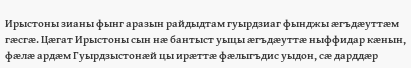Ирыстоны зианы фынг аразын райдыдтам гуырдзиаг фынджы æгъдæуттæм гæсгæ. Цæгат Ирыстоны сын нæ бантыст уыцы æгъдæуттæ ныффидар кæнын, фæлæ ардæм Гуырдзыстонæй цы ирæттæ фæлыгъдис уыдон, сæ дарддæр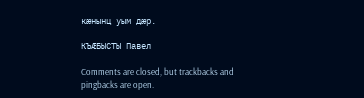кæнынц уым дæр.

КЪÆБЫСТЫ Павел

Comments are closed, but trackbacks and pingbacks are open.